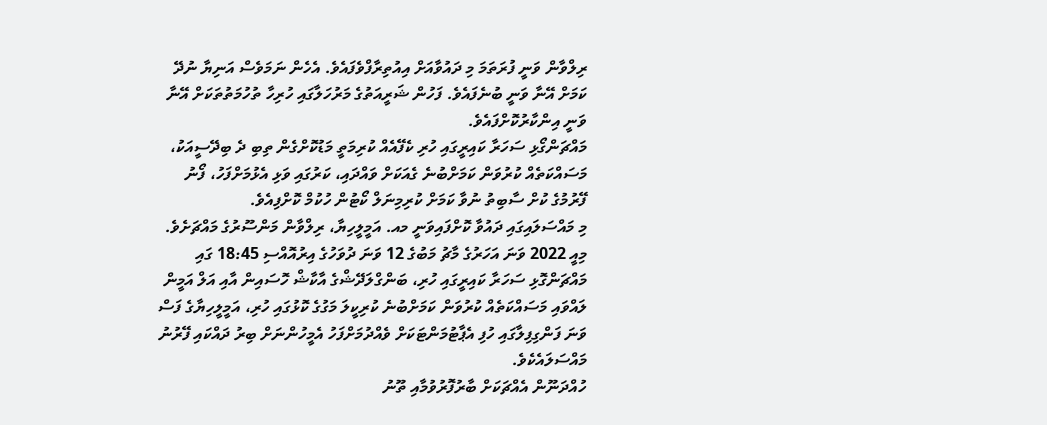ރިލްވާން ވަނީ ފުރަތަމަ މި ދައުވާއަށް އިއުތިރާފްވެފައެވެ. އެހެން ނަމަވެސް އަނިޔާ ނުދޭ ކަމަށް އޭނާ ވަނީ ބުނެފައެވެ. ފަހުން ޝަރީއަތުގެ މަރުހަލާގައި ހުރިހާ ތުހުމަތުތަކަށް އޭނާ ވަނީ އިންކާރުކޮށްފައެވެ.
މައްޗަންގޯޅި ސަހަރާ ކައިރީގައި ހުރި ކެފޭއެއް ކުރިމަތީ މަޑުކޮށްގެން ތިބި ދެ ބިދޭސީއަކު، މަސައްކަތެއް ކުރުވަން ކަމަށްބުނެ ގެއަކަށް ވައްދައި، ކަރުގައި ވަޅި އެޅުމަށްފަހު، ފޯނު ފޭރުމުގެ ކުށް ސާބިތު ނުވާ ކަމަށް ކުރިމިނަލް ކޯޓުން ހުކުމް ކޮށްފިއެވެ.
މި މައްސަލައިގައި ދައުވާ ކޮށްފައިވަނީ މއ. އަމީލީހިޔާ، ރިލްވާން މަންސޫރުގެ މައްޗަށެވެ.
މިއީ 2022 ވަނަ އަހަރުގެ މާޗު މަބުގެ 12 ވަނަ ދުވަހުގެ އިރުއޮއްސި 18:45 ގައި މައްޗަންގޮޅި ސަހަރާ ކައިރީގައި ހުރި، ބަންގްލަދޭޝްގެ އާކާޝް ހޮސައިން އާއި އަލް އަމީން ލައްވައި މަސައްކަތެއް ކުރުވަން ކަމަށްބުނެ ކުރިކީލަ މަގުގެ ކޮޅުގައި ހުރި، އަމީލީހިޔާގެ ފަސް ވަނަ ފަންގިފިލާގައި ހުފި އެޕާޓުމަންޓަކަށް ވެއްދުމަށްފަހު އެމީހުންނަށް ބިރު ދައްކައި ފޭރުނު މައްސަލައެކެވެ.
ހުއްދަނޫން އެއްޗަކަށް ބާރުފޮރުވުމާއި ތޫނު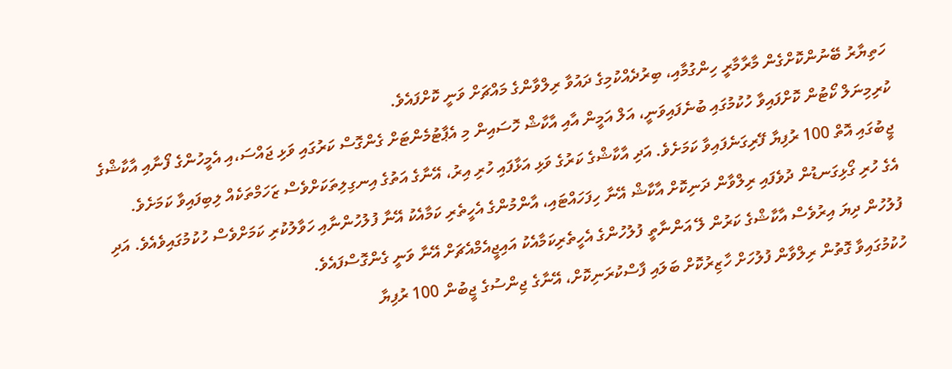ހަތިޔާރު ބޭނުންކޮށްގެން މާރާމާރީ ހިންގުމާއި، ބިރުދެއްކުމިގެ ދައުވާ ރިލްވާންގެ މައްޗަށް ވަނީ ކޮށްފައެވެ.
ކުރިމިނަލް ކޯޓުން ކޮށްފައިވާ ހުކުމުގައި ބުނެފައިވަނީ، އަލް އަމީން އާއި އާކާޝް ހޮސައިން މި އެޕާޓުމެންޓަށް ގެންގޮސް ކަރުގައި ވަޅި ޖައްސަ،އި އެމީހުންގެ ފޯނާއި އާކާޝްގެ ޖީބުގައި އޮތް 100 ރުފިޔާ ފޭރިގަނެފައިވާ ކަމަށެވެ. އަދި އާކާޝްގެ ކަރުގެ ވަޅި އަޅާފައި ހުރި އިރު، އޭނާގެ އަތުގެ އިނގިލިތަކަށްވެސް ޒަހަމްތަކެއް ލިބިފައިވާ ކަމަށެވެ.
އެގެ ހުރި ގޯޅިގަނޑުން ދުވެފައި ރިލްވާން ދަނިކޮށް އާކާޝް އޭނާ ހިފަހައްޓައި، އާންމުންގެ އެހީތެރި ކަމާއެކު އޭނާ ފުލުހުންނާއި ހަވާލުކުރި ކަމަށްވެސް ހުކުމުގައިވެއެވެ. އަދި ފުލުހުން ދިޔަ އިރުވެސް އާކާޝްގެ ކަރުން ލޭ އަންނާތީ ފުލުހުންގެ އެހީތެރިކަމާއެކު އައިޖީއެމްއެޗަށް އޭނާ ވަނީ ގެންގޮސްފައެވެ.
ހުކުމުގައިވާ ގޮތުން ރިލްވާން ފުލުހަށް ހާޒިރުކޮށް ބަލައި ފާސްކުރަނިކޮށް، އޭނާގެ ޖިންސުގެ ޖީބުން 100 ރުފިޔާ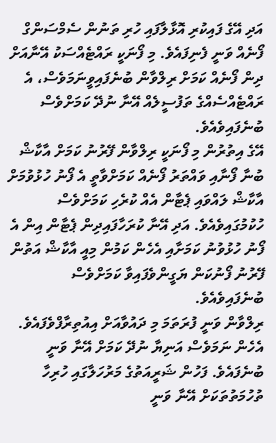އަދި އޭގެ ފައިކުރި އޮޅާލާފައި ހުރި ތަނުން ސެމްސަންގް ފޯނެއް ވަނީ ފެނިފައެވެ. މި ފޯނަކީ ރައްޓެއްސަކު އޭނާއަށް ދިން ފޯނެއް ކަމަށް ރިލްވާން ބުނެފައިވީނަމަވެސް، އެ ރައްޓެއްސެއްގެ ތަފުސީލެއް އޭނާ ނުދޭ ކަމަށްވެސް ބުނެފައިވެއެވެ.
އޭގެ އިތުރުން މި ފޯނަކީ ރިލްވާން ފޭރުނު ކަމަށް އާކާޝް ބުނާ ފޯނާއި ވައްތަރު ފޯނެއް ކަމަށްވާތީ އެ ފޯނު ހުޅުވުމަށް އާކާޝް ލައްވައި ޕެޓާން އެއް ކުރެހި ކަމަށްވެސް ހުކުމުގައިވެއެވެ. އަދި އޭނާ ކުރަހާފައިދިން ޕެޓާން އިން އެ ފޯނު ހުޅުވުނު ކަމަށާއި އެހެން ކަމުން މިއީ އާކާޝް އަތުން ފޭރުނު ފޯނުކަން ޔަގީންވެފައިވާ ކަމަށްވެސް ބުނެފައިވެއެވެ.
ރިލްވާން ވަނީ ފުރަތަމަ މި ދައުވާއަށް އިއުތިރާފްވެފައެވެ. އެހެން ނަމަވެސް އަނިޔާ ނުދޭ ކަމަށް އޭނާ ވަނީ ބުނެފައެވެ. ފަހުން ޝަރީއަތުގެ މަރުހަލާގައި ހުރިހާ ތުހުމަތުތަކަށް އޭނާ ވަނީ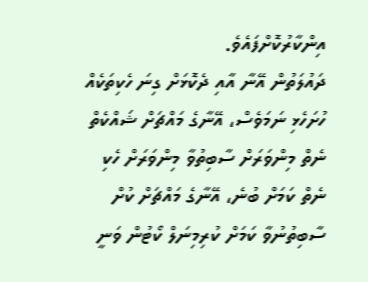އިންކާރުކޮށްފައެވެ.
ދައުލަތުން އޭނާ އާއި ދެކޮޅަށް ގިނަ ހެކިތަކެއް ހުށަހެޅި ނަމަވެސް، އޭނާގެ މައްޗަށް ޝައްކެތް ނެތް މިންވަރަށް ސާބިތުވާ މިންވަރަށް ހެކި ނެތް ކަމަށް ބުނެ، އޭނާގެ މައްޗަށް ކުށް ސާބިތުނުވާ ކަމަށް ކުރިމިނަލް ކޯޓުން ވަނީ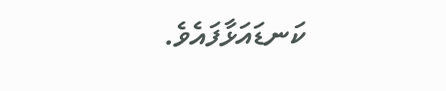ކަނޑައަޅާފައެވެ.